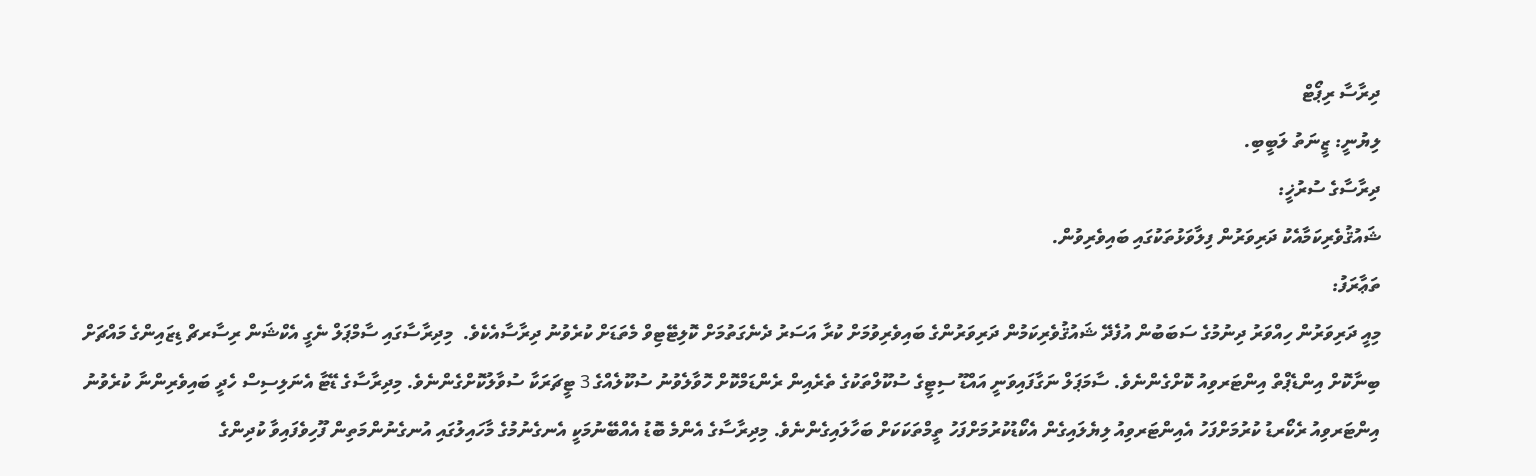ދިރާސާ ރިޕޯޓް
ލިޔުނީ: ޒީނަތު ލަބީބި.
ދިރާސާގެ ސުރުޚީ:
ޝައުޤުވެރިކަމާއެކު ދަރިވަރުން ފިލާވަޅުތަކުގައި ބައިވެރިވުން.
ތަޢާރަފު:
މިއީ ދަރިވަރުން ހިއްވަރު ދިނުމުގެ ސަބަބުން އުފެދޭ ޝައުޤުވެރިކަމުން ދަރިވަރުންގެ ބައިވެރިވުމަށް ކުރާ އަސަރު ދެނެގަތުމަށް ކޮލިޓޭޓިވް މެތަޑަށް ކުރެވުނު ދިރާސާއެކެވެ.  މިދިރާސާގައި ސާމްޕަލް ނެގީ އެކްޝަން ރިސާރޗް ޑިޒައިންގެ މައްޗަށް ބިނާކޮށް އިންޑެޕްތް އިންޓަރވިއު ކޮށްގެންނެވެ. ސާމަޕަލް ނަގާފައިވަނީ އައްޑޫ ސިޓީގެ ސުކޫލްތަކުގެ ތެރެއިން ރެންޑަމްކޮށް ހޮވާލެވުނު ސުކޫލެއްގެ 3 ޓީޗަރަކާ ސުވާލުކޮށްގެންނެވެ. މިދިރާސާގެ ޑޭޓާ އެނަލިސިސް ހެދީ ބައިވެރިންނާ ކުރެވުނު އިންޓަރވިއު ރެކޯރޑު ކުރުމަށްފަހު އެއިންޓަރވިއު ލިޔެލައިގެން އެކޯޑުކުރުމަށްފަހު ތީމްތަކަކަށް ބަހާލައިގެންނެވެ. މިދިރާސާގެ އެންމެ ބޮޑު އެއްބޭނުމަކީ އެނގެނުމުގެ މާހައިލުގައި އުނގެނުންމަތިން ފޫހިވެފައިވާ ކުދިންގެ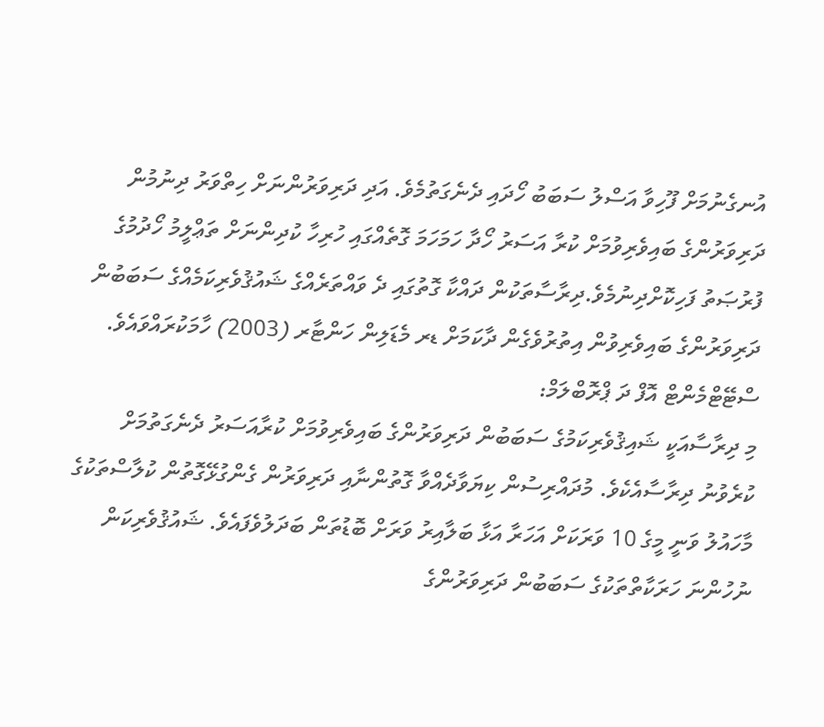އުނގެނުމަށް ފޫހިވާ އަސްލު ސަބަބު ހޯދައި ދެނެގަތުމެވެ. އަދި ދަރިވަރުންނަށް ހިތްވަރު ދިނުމުން ދަރިވަރުންގެ ބައިވެރިވުމަށް ކުރާ އަސަރު ހޯދާ ހަމަހަމަ ގޮތެއްގައި ހުރިހާ ކުދިންނަށް ތަޢްލީމު ހޯދުމުގެ ފުރުޞަތު ފަހިކޮށްދިނުމެވެ.ދިރާސާތަކުން ދައްކާ ގޮތުގައި ދެ ވައްތަރެއްގެ ޝައުޤުވެރިކަމެއްގެ ސަބަބުން ދަރިވަރުންގެ ބައިވެރިވުން އިތުރުވެގެން ދާކަމަށް ޑރ މެޑަލިން ހަންޓާރ (2003) ހާމަކުރައްވައެވެ.
ސްޓޭޓްމެންޓް އޮފް ދަ ޕްރޮބްލަމް:
މި ދިރާސާއަކީ ޝައިޤުވެރިކަމުގެ ސަބަބުން ދަރިވަރުންގެ ބައިވެރިވުމަށް ކުރާއަސަރު ދެނެގަތުމަށް ކުރެވުނު ދިރާސާއެކެވެ. މުދައްރިސުން ކިޔަވާދެއްވާ ގޮތުންނާއި ދަރިވަރުން ގެންގުޅޭގޮތުން ކުލާސްތަކުގެ މާހައުލު ވަނީ މީގެ 10 ވަރަކަށް އަހަރާ އަޅާ ބަލާއިރު ވަރަށް ބޮޑުތަން ބަދަލުވެފައެވެ. ޝައުޤުވެރިކަން ނުހުންނަ ހަރަކާތްތަކުގެ ސަބަބުން ދަރިވަރުންގެ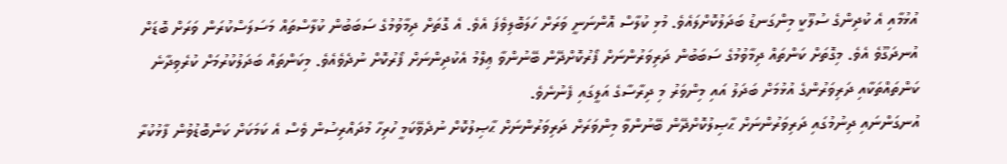އުޅުމާއި އެ ކުދިންގެ ސުލޫކީ މިންގަނޑު ބަދަލުކޮށްލައެވެ. މުޅި ކުލާސް އޮންނަނީ ވަރަށް ހަލަބޮލިވެފަ އެވެ. އެ ގޮތަށް ދިމާވުމުގެ ސަބަބުން ކުލާސްތައް މަސަލަސްކުރަން ވަރަށް ބޮޑަށް އުނދަގޫވެ އެވެ. މިގޮތަށް ކަންތައް ދިމާވުމުގެ ސަބަބުން ދަރިވަރުންނަށް ފޯރުކޮށްދޭން ބޭނުންވާ ޢިލްމު އެކުދިންނަށް ފޯރުކޮށް ނުދެވެއެވެ. މިކަންތައް ބަދަލުކުރުމަށް ކުރެވިދާނެ ކަންތައްތަކާއި ދަރިވަރުންގެ އުޅުމަށް ބަދަލު އައި މިންވަރު މި ދިރާސާގެ އަލީގައި ފެނުނެވެ.
އުނގަންނައި ދިނުމުގައި ދަރިވަރުންނަށް ޙާޞިލުކޮށްދޭން ބޭނުންވާ މިންވަރަށް ދަރިވަރުންނަށް ޙާޞިލުކޮށް ނުދެވޭކަމީ ހުރިހާ މުދައްރިސުން ވެސް އެ ކަމަކަށް ކަންބޮޑުވުން ފާޅުކުރާ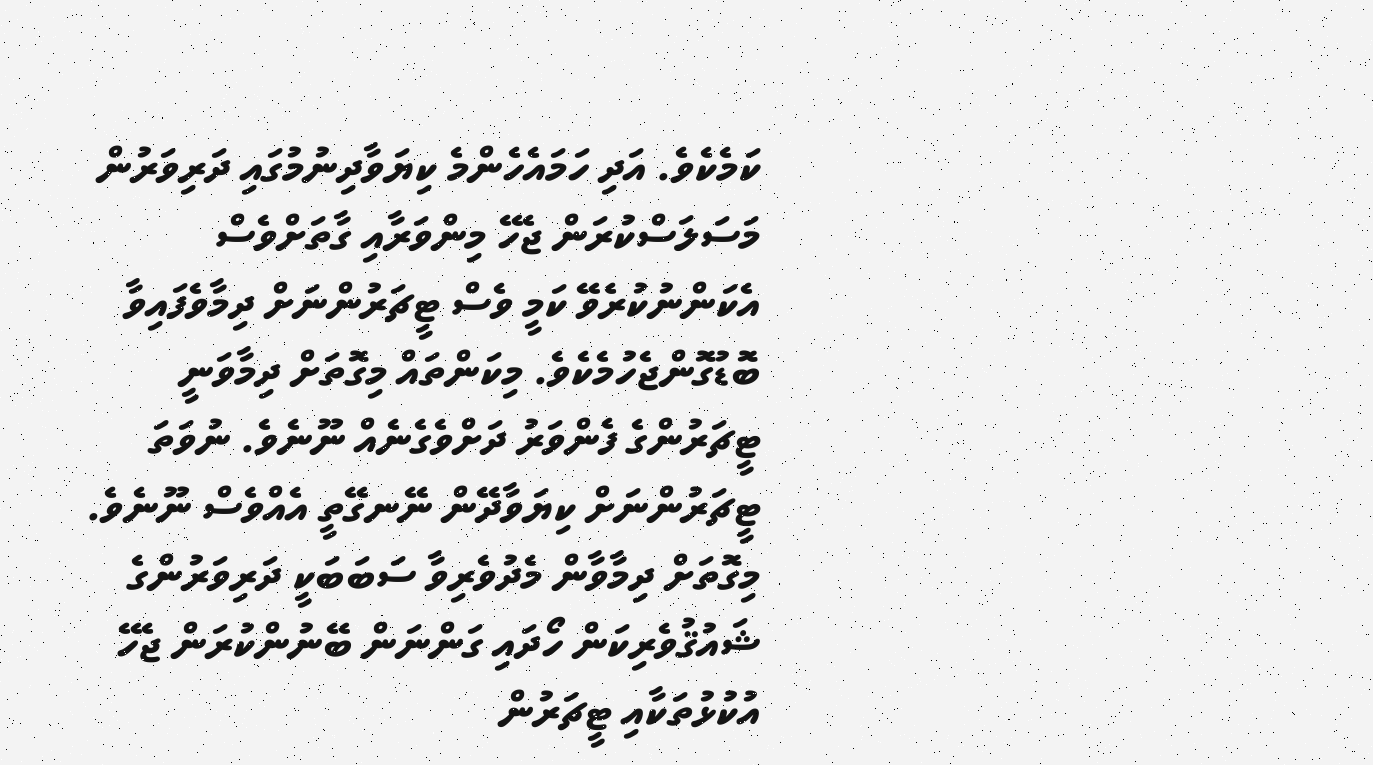ކަމެކެވެ. އަދި ހަމައެހެންމެ ކިޔަވާދިނުމުގައި ދަރިވަރުން މަސަލަސްކުރަން ޖެހޭ މިންވަރާއި ގާތަށްވެސް އެކަންނުކުރެވޭ ކަމީ ވެސް ޓީޗަރުންނަށް ދިމާވެފައިވާ ބޮޑުގޮންޖެހުމެކެވެ. މިކަންތައް މިގޮތަށް ދިމާވަނީ ޓީޗަރުންގެ ފެންވަރު ދަށްވެގެނެއް ނޫނެވެ. ނުވަތަ ޓީޗަރުންނަށް ކިޔަވާދޭން ނޭނގޭތީ އެއްވެސް ނޫނެވެ. މިގޮތަށް ދިމާވާން މެދުވެރިވާ ސަބަބަކީ ދަރިވަރުންގެ ޝައުޤުވެރިކަން ހޯދައި ގަންނަން ބޭނުންކުރަން ޖެހޭ އުކުޅުތަކާއި ޓީޗަރުން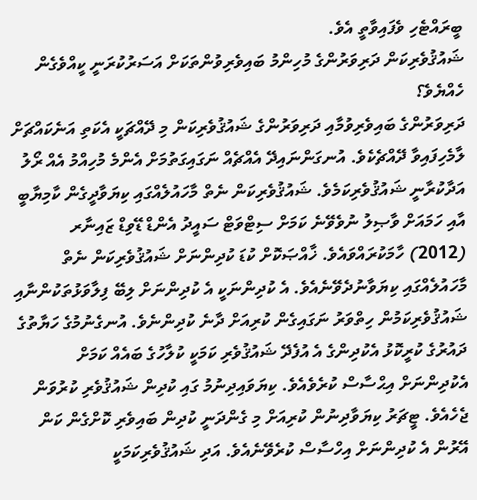ބީރައްޓެހި ވެފައިވާތީ އެވެ.
ޝައުޤުވެރިކަން ދަރިވަރުންގެ މުހިންމު ބައިވެރިވުންތަކަށް އަސަރުކުރަނީ ކީއްވެގެން ހެއްޔެވެ؟
ދަރިވަރުންގެ ބައިވެރިވުމާއި ދަރިވަރުންގެ ޝައުޤުވެރިކަން މި ދޭއްޗަކީ އެކަތި އަނެކައްޗަށް ލާމެހިފައިވާ ދޭއްޗެކެވެ. އުނގަންނައިދޭ އެއްޗެއް ނަގައިގަތުމަށް އެންމެ މުހިއްމު އެއް ރޯލު އަދާކުރާނީ ޝައުޤުވެރިކަމެވެ. ޝައުޤުވެރިކަން ނެތް މާހައުލެއްގައި ކިޔަވާދީގެން ކާމިޔާބީ އާއި ހަމައަށް ވާޞިލު ނުވެވޭނެ ކަމަށް ސިޓްވަޓް ސައީދު އެންޑް ޑޭވިޑް ޒައިނާރ (2012) ހާމަކުރައްވައެވެ. ޚާއްޞަކޮށް ކުޑަ ކުދިންނަށް ޝައުޤުވެރިކަން ނެތް މާހައުލެއްގައި ކިޔަވާނުދެވޭނެއެވެ. އެ ކުދިންނަކީ އެ ކުދިންނަށް ލިބޭ ފިލާވަޅުތަކުންނާއި ޝައުޤުވެރިކަމުން ހިތްވަރު ނަގައިގެން ކުރިއަށް ދާނެ ކުދިންނެވެ. އުނގެނުމުގެ ހަޔާތުގެ ދައުރުގެ ކުރީކޮޅު އެކުދިންގެ އެ އުފެދޭ ޝައުޤުވެރި ކަމަކީ ކުލާހުގެ ބައެއް ކަމަށް އެކުދިންނަށް އިޙްސާސް ކުރެވެއެވެ. ކިޔަވައިދިނުމު ގައި ކުދިން ޝައުޤުވެރި ކުރުވަން ޖެހެއެވެ. ޓީޗަރު ކިޔަވާދިނުން ކުރިއަށް މި ގެންދަނީ ކުދިން ބައިވެރި ކޮށްގެން ކަން އޭރުން އެ ކުދިންނަށް އިހްސާސް ކުރެވޭނެއެވެ. އަދި ޝައުޤުވެރިކަމަކީ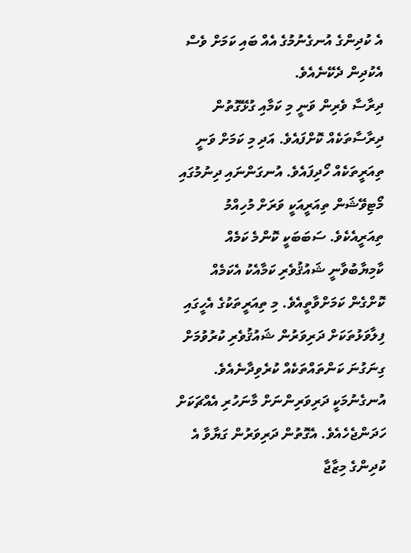އެ ކުދިންގެ އުނގެނުމުގެ އެއް ބައި ކަމަށް ވެސް އެކުދިން ދެކޭނެއެވެ.
ދިރާސާ ވެރިން ވަނީ މި ކަމާއި ގުޅޭގޮތުން ދިރާސާތަކެއް ކޮށްފައެވެ. އަދި މި ކަމަށް ވަނީ ތިއަރީތަކެއް ހޯދިފައެވެ. އުނގަންނައި ދިނުމުގައި މޯޓިވޭޝަން ތިއަރީއަކީ ވަރަށް މުހިއްމު ތިއަރީއެކެވެ. ސަބަބަކީ ކޮންމެ ކަމެއް ކާމިޔާބުވާނީ ޝައުޤުވެރި ކަމާއެކު އެކަމެއް ކޮށްގެން ކަމަށްވާތީއެވެ. މި ތިއަރީތަކުގެ އެހީގައި ފިލާވަޅުތަކަށް ދަރިވަރުން ޝައުޤުވެރި ކުރުވުމަށް ގިނަގުނަ ކަންތައްތަކެއް ކުރެވިދާނެއެވެ. އުނގެނުމަކީ ދަރިވަރިންނަށް މާނަހުރި އެއްޗަކަށް ހަދަންޖެހެއެވެ. އެގޮތުން ދަރިވަރުން ގަޔާވާ އެ ކުދިންގެ މިޒާޖާ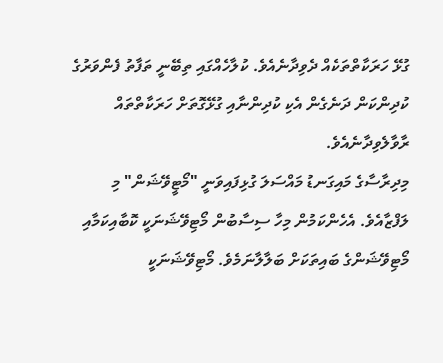ގުޅޭ ހަރަކާތްތަކެއް ދެވިދާނެއެވެ. ކުލާހެއްގައި ތިބޭނީ ތަފާތު ފެންވަރުގެ ކުދިންކަން ދަނެގެން އެކި ކުދިންނާއި ގުޅޭގޮތަށް ހަރަކާތްތައް ރާވާލެވިދާނެއެވެ.
މިދިރާސާގެ މައިގަނޑު މައްސަލަ ގުޅިފައިވަނީ "މޯޓީވޭޝަން" މި ލަފްޒާއެވެ. އެހެންކަމުން މިހާ ސިސާބުން މޯޓިވޭޝަނަކީ ކޮބާއިކަމާއި މޯޓިވޭޝަންގެ ބައިތަކަށް ބަލާލާނަމެވެ. މޯޓިވޭޝަނަކީ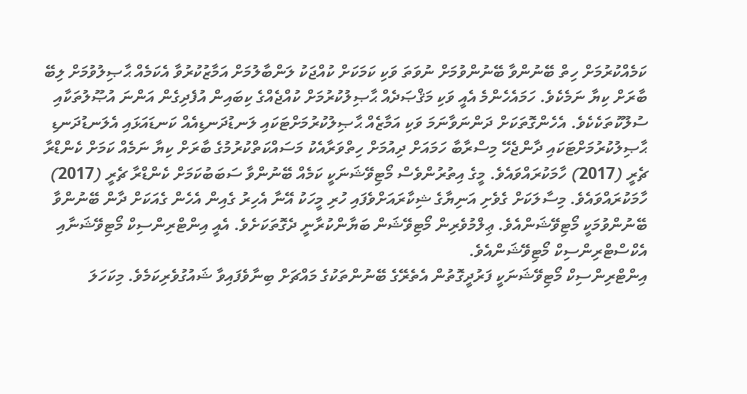ކަމެއްކުރުމަށް ހިތް ބޭނުންވާ ބޭނުންވުމަށް ނުވަތަ ވަކި ކަމަކަށް ކުއްޖަކު ލަންބާލުމަށް އަމާޒުކުރުވާ އެކަމެއް ޙާޞިލުވުމަށް ލިބޭ ބާރަށް ކިޔާ ނަމެކެވެ. ހަމައެހެންމެ އެއީ ވަކި މަޤްޞަދެއް ޙާޞިލުކުރުމަށް ކުއްޖެއްގެ ކިބައިން އުފެދިގެން އަންނަ އުޞޫލުތަކާއި ސުލޫކުތަކެކެވެ. އެހެންގޮތަކަށް ދަންނަވާނަމަ ވަކި އަމާޒެއް ޙާޞިލުކުރުމަށްޓަކައި ލަނޑުދަނޑިއެއް ކަނޑައަޅައި އެލަނޑުދަނޑި ޙާޞިލުކުރުމަށްޓަކައި ދާންޖެހޭ މިސްރާބާ ހަމައަށް ދިއުމަށް ހިތްވަރާއެކު މަސައްކަތްކުރުމުގެ ބާރަށް ކިޔާ ނަމެއް ކަމަށް ކެންޑްރާ ޗެރީ (2017) ހާމަކުރައްވައެވެ. މީގެ އިތުރުންވެސް މޯޓިވޭޝަނަކީ ކަމެއް ބޭނުންވާ ސަބަބުކަމަށް ކެންޑްރާ ޗެރީ (2017) ހާމަކުރައްވައެވެ. މިސާލަކަށް ގެވެށި އަނިޔާގެ ޝިކާރައަށްވެފައި ހުރި މީހަކު އޭނާ އެހިރު ގެއިން އެހެން ގެއަކަށް ދާން ބޭނުންވާ ބޭނުންވުމަކީ މޯޓިވޭޝަންއެވެ. ޢިލްމުވެރިން މޯޓިވޭޝަން ބަޔާންކުރާނީ ދެގޮތަކަށެވެ. އެއީ އިންޓްރިންސިކް މޯޓިވޭޝަނާއި އެކްސްޓްރިންސިކް މޯޓިވޭޝަންއެވެ.
އިންޓްރިންސިކް މޯޓިވޭޝަނަކީ ފަރުދީގޮތުން އެތެރޭގެ ބޭނުންތަކުގެ މައްޗަށް ބިނާވެފައިވާ ޝައުގުވެރިކަމެވެ. މިކަހަލަ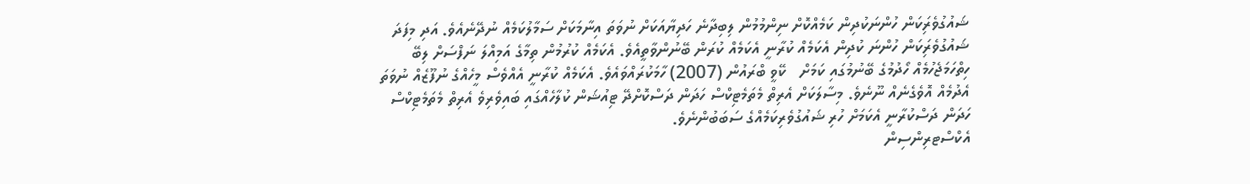ޝައުގުވެރިަކަން ހުންނަކުދިން ކަމެއްކޮށް ނިންމުމުން ލިބިދާނެ ހަދިޔާއަކަށް ނުވަތަ އިނާމަކަށް ސަމާލުކަމެއް ނުދޭނެއެވެ. އަދި މިފަދަ ޝައުގުވެރިަކަން ހުންނަ ކުދިން އެކަމެއް ކުރާނީ އެކަމެއް ކުރަން ބޭނުންވާތީއެވެ. އެކަމެއް ކުރުމުން ތިމާގެ އަމިއްލަ ނަފްސަށް ލިބޭ ހިތްހަމަޖެހުމެއް ހޯދުމުގެ ބޭނުމުގައި ކަމަށް   ކޭވީ ބްރައުން (2007) ހާމަކުރައްވައެވެ. އެކަމެއް ކުރާނީ އެއްވެސް މީހެއްގެ ނުފޫޒެއް ނުވަތަ އެދުމެއް އޮވެގެނެއް ނޫނެވެ. މިސާލަކަށް އެރިތް މެތަމެޓިކްސް ހަދަން ދަސްކޮށްދޭ ޓިއުޝަން ކުލާހެއްގައި ބައިވެރިވެ އެރިތް މެތަމެޓިކްސް ހަދަން ދަސްކުރާނީ އެކަމަށް ހުރި ޝައުގުވެރިކަމެއްގެ ސަބަބުންނެވެ.
އެކްސްޓރިންސިން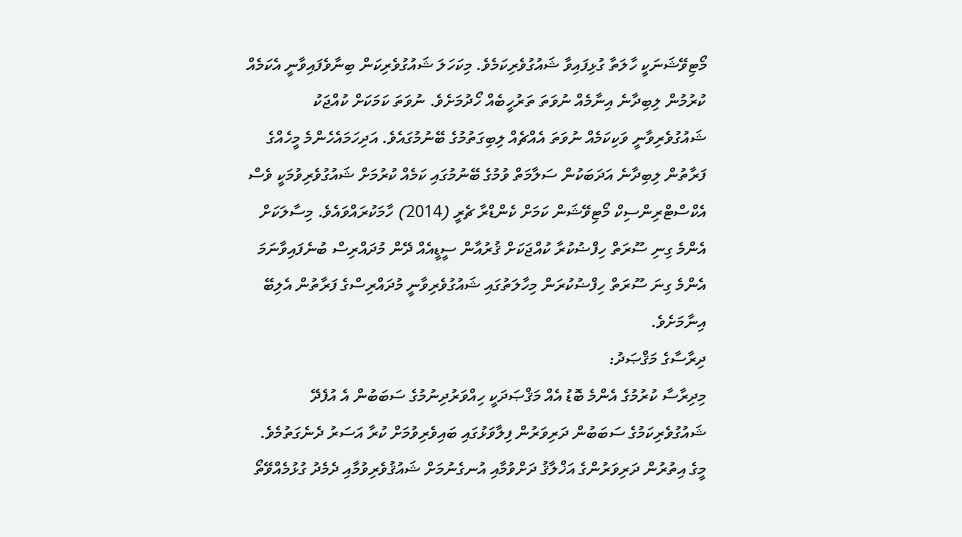މޯޓިވޭޝަނަކީ ހާލަތާ ގުޅިފައިވާ ޝައުގުވެރިކަމެވެ. މިކަހަލަ ޝައުގުވެރިކަން ބިނާވެފައިވާނީ އެކަމެއް ކުރުމުން ލިބިދާނެ އިނާމެއް ނުވަތަ ތަރުހީބެއް ހޯދުމަށެވެ. ނުވަތަ ކަމަކަށް ކުއްޖަކު ޝައުގުވެރިވާނީ ވަކިކަމެއް ނުވަތަ އެއްޗެއް ލިބިގަތުމުގެ ބޭނުމުގައެވެ. އަދިހަމައެހެންމެ މީހެއްގެ ފަރާތުން ލިބިދާނެ އަދަބަކުން ސަލާމަތް ވުމުގެ ބޭނުމުގައި ކަމެއް ކުރުމަށް ޝައުގުވެރިވުމަކީ ވެސް އެކްސްޓްރިންސިކް މޯޓިވޭޝަން ކަމަށް ކެންޑްރާ ޗެރީ (2014) ހާމަކުރައްވައެވެ. މިސާލަކަށް އެންމެ ގިނި ސޫރަތް ހިފްޟުކުރާ ކުއްޖަކަށް ޤުރުއާން ސީޑީއެއް ދޭން މުދައްރިސް ބުނެފައިވާނަމަ އެންމެ ގިނަ ސޫރަތް ހިފްޟުކުރަން މިހާލަތުގައި ޝައުގުވެރިވާނީ މުދައްރިސްގެ ފަރާތުން އެލިބޭ އިނާމަށެވެ.
ދިރާސާގެ މަޤްޞަދު:
މިދިރާސާ ކުރުމުގެ އެންމެ ބޮޑު އެއް މަޤްޞަދަކީ ހިއްވަރުދިނުމުގެ ސަބަބުން އެ އުފެދޭ ޝައުގުވެރިކަމުގެ ސަބަބުން ދަރިވަރުން ފިލާވަޅުގައި ބައިވެރިވުމަށް ކުރާ އަސަރު ދެނެގަތުމެވެ. މީގެ އިތުރުން ދަރިވަރުންގެ އަޚްލާޤު ދަށްވުމާއި އުނގެނުމަށް ޝައުޤުވެރިވުމާއި ދެމެދު ގުޅުމެއްވޭތޯ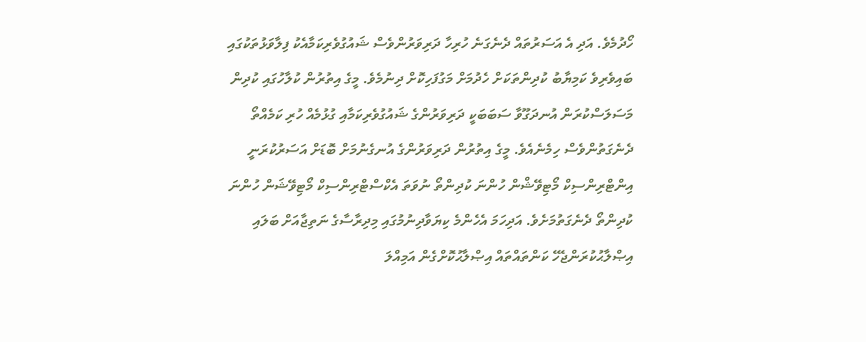ހޯދުމެވެ. އަދި އެ އަސަރުތައް ދެނެގަނެ ހުރިހާ ދަރިވަރުންވެސް ޝައުގުވެރިކަމާއެކު ފިލާވަޅުތަކުގައި ބައިވެރިވެ ކަމިޔާބު ކުދިންތަކަށް ހެދުމަށް މަގުފަހިކޮށް ދިނުމެވެ. މީގެ އިތުރުން ކުލާހުގައި ކުދިން މަސަލަސްކުރަން އުނދަގޫވާ ސަބަބަކީ ދަރިވަރުންގެ ޝައުގުވެރިކަމާއި ގުޅުމެއް ހުރި ކަމެއްތޯ ދެނެގަތުންވެސް ހިމެނެއެވެ. މީގެ އިތުރުން ދަރިވަރުންގެ އުނގެނުމަށް ބޮޑަށް އަސަރުކުރަނީ އިންޓްރިންސިކް މޯޓިވޭޝްން ހުންނަ ކުދިންތޯ ނުވަތަ އެކްސްޓްރިންސިކް މޯޓިވޭޝަން ހުންނަ ކުދިންތޯ ދެނެގަތުމަށެވެ. އަދިހަމަ އެހެންމެ ކިޔަވާދިނުމުގައި މިދިރާސާގެ ނަތިޖާއަށް ބަލައި އިޞްލާޙުކުރަންޖެހޭ ކަންތައްތައް އިޞްލާޙުކޮށްގެން އަމިއްލަ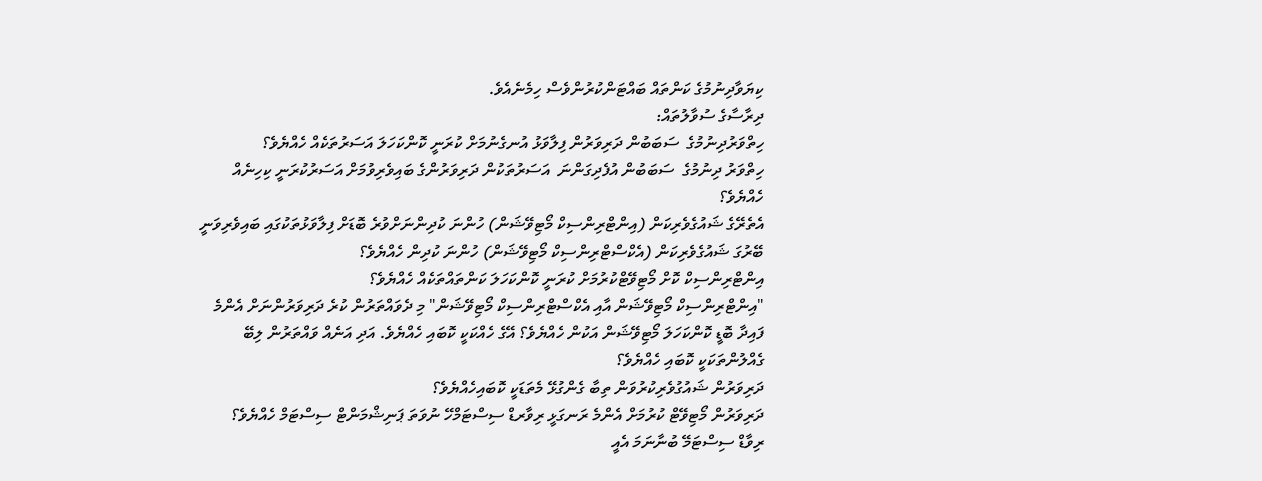ކިޔަވާދިނުމުގެ ކަންތައް ބައްޓަންކުރުންވެސް ހިމެނެއެވެ.
ދިރާސާގެ ސުވާލުތައް:
ހިތްވަރުދިނުމުގެ  ސަބަބުން ދަރިވަރުން ފިލާވަޅު އުނގެނުމަށް ކުރަނީ ކޮންކަހަލަ އަސަރުތަކެއް ހެއްޔެވެ؟
ހިތްވަރު ދިނުމުގެ  ސަބަބުން އުފެދިގަންނަ  އަސަރުތަކުން ދަރިވަރުންގެ ބައިވެރިވުމަށް އަސަރުކުރަނީ ކިހިނެއް ހެއްޔެވެ؟
އެތެރޭގެ ޝައުގެވެރިކަން (އިންޓްރިންސިކް މޯޓިވޭޝަން) ހުންނަ ކުދިންނަށްވުރެ ބޮޑަށް ފިލާވަޅުތަކުގައި ބައިވެރިވަނީ ބޭރުގަ ޝައުގެވެރިކަން (އެކްސްޓްރިންސިކް މޯޓިވޭޝަން) ހުންނަ ކުދިން ހެއްޔެވެ؟
އިންޓްރިންސިކް ކޮށް މޯޓިވޭޓްކުރުމަށް ކުރަނީ ކޮންކަހަލަ ކަންތައްތަކެއް ހެއްޔެވެ؟
"އިންޓްރިންސިކް މޯޓިވޭޝަން އާއި އެކްސްޓްރިންސިކް މޯޓިވޭޝަން" މި ދެވައްތަރުން ކުރެ ދަރިވަރުންނަށް އެންމެ ފައިދާ ބޮޑީ ކޮންކަހަލަ މޯޓިވޭޝަން އަކުން ހެއްޔެވެ؟ އޭގެ ހެއްކަކީ ކޮބައި ހެއްޔެވެ. އަދި އަނެއް ވައްތަރުން ލިބޭ ގެއްލުންތަކަކީ ކޮބައި ހެއްޔެވެ؟
ދަރިވަރުން ޝައުގުވެރިކުރުވަން ތިބާ ގެންގުޅޭ މެތަޑަކީ ކޮބައިހެއްޔެވެ؟
ދަރިވަރުން މޯޓިވޭޓް ކުރުމަށް އެންމެ ރަނގަޅީ ރިވާރޑް ސިސްޓަމްހޭ ނުވަތަ ޕަނިޝްމަންޓް ސިސްޓަމް ހެއްޔެވެ؟
ރިވާޑް ސިސްޓަމޭ ބުނާނަމަ އެއީ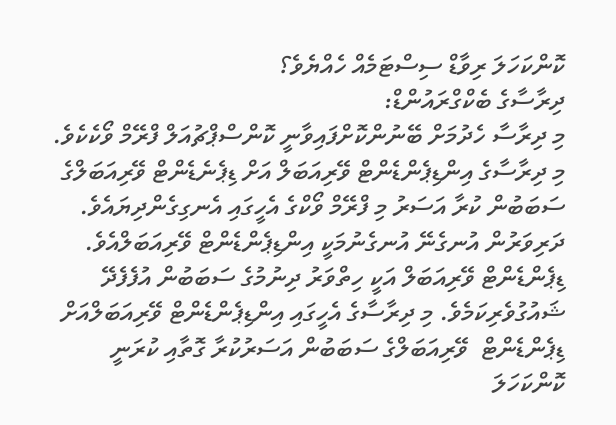ކޮންކަހަލަ ރިވާޑް ސިސްޓަމެއް ހެއްޔެވެ؟
ދިރާސާގެ ބެކްގްރައުންޑް:
މި ދިރާސާ ހެދުމަށް ބޭނުންކޮށްފައިވާނީ ކޮންސްޕްޗުއަލް ފްރޭމް ވޯކެކެވެ. މި ދިރާސާގެ އިންޑިޕެންޑެންޓް ވޭރިއަބަލް އަށް ޑިޕެނެޑެންޓް ވޭރިއަބަލްގެ ސަބަބުން ކުރާ އަސަރު މި ފްރޭމް ވޯކްގެ އެހީގައި އެނގިގެންދިޔައެވެ. ދަރިވަރުން އުނގެނޭ އުނގެނުމަކީ އިންޑިޕެންޑެންޓް ވޭރިއަބަލްއެވެ. ޑިޕެންޑެންޓް ވޭރިއަބަލް އަކީ ހިތްވަރު ދިނުމުގެ ސަބަބުން އުފެފެދޭ ޝައުގުވެރިކަމެވެ. މި ދިރާސާގެ އެހީގައި އިންޑިޕެންޑެންޓް ވޭރިއަބަލްއަށް ޑިޕެންޑެންޓް  ވޭރިއަބަލްގެ ސަބަބުން އަސަރުކުރާ ގޮތާއި ކުރަނީ ކޮންކަހަލަ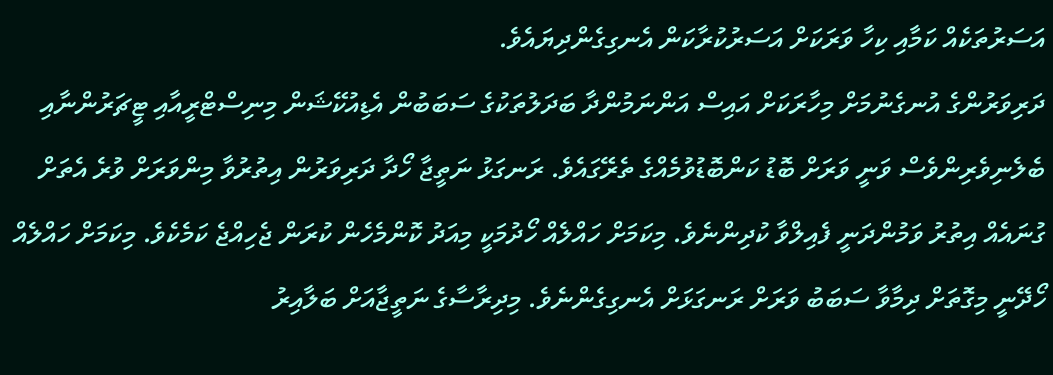އަސަރުތަކެއް ކަމާއި ކިހާ ވަރަކަށް އަސަރުކުރާކަން އެނގިގެންދިޔައެވެ.
ދަރިވަރުންގެ އުނގެނުމަށް މިހާރަކަށް އައިސް އަންނަމުންދާ ބަދަލުތަކުގެ ސަބަބުން އެޑިއުކޭޝަން މިނިސްޓްރީއާއި ޓީޗަރުންނާއި ބެލެނިވެރިންވެސް ވަނީ ވަރަށް ބޮޑު ކަންބޮޑުވުމެއްގެ ތެރޭގައެވެ. ރަނގަޅު ނަތީޖާ ހޯދާ ދަރިވަރުން އިތުރުވާ މިންވަރަށް ވުރެ އެތަށް ގުނައެއް އިތުރު ވަމުންދަނީ ފެއިލްވާ ކުދިންނެވެ. މިކަމަށް ހައްލެއް ހޯދުމަކީ މިއަދު ކޮންމެހެން ކުރަން ޖެހިއްޖެ ކަމެކެވެ. މިކަމަށް ހައްލެއް ހޯދޭނީ މިގޮތަށް ދިމާވާ ސަބަބު ވަރަށް ރަނގަޅަށް އެނގިގެންނެވެ. މިދިރާސާގެ ނަތީޖާއަށް ބަލާއިރު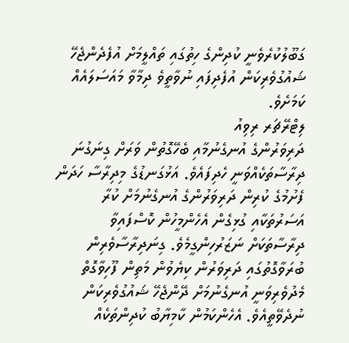ގަބޫލުކުރެވެނީ ކުދިންގެ ހިތުގައި ތައްލީމަށް އުފެދެންޖެހޭ ޝައުގުވެރިކަން އުފެދިފައި ނުވާތީވެ ދިމާވާ މައަސަލައެއް ކަމަށެވެ.
ލިޓްރޭޗަރ ރިވިއު
ދަރިވަރުންގެ އުނގެނުމާއި ބެހޭގޮތުން ވަރަށް ގިނަގުނަ ދިރާސާތަކެއްވަނީ ހެދިފައެވެ. އަޅުގަނޑުގެ މިދިރާސާ ހަދަން ފެށުމުގެ ކުރިން ދަރިވަރުންގެ އުނގެނުމަށް ކުރާ އަސަރުތަކާއި ގުޅިގެން އެހެންމީހުން ކޮސްފައިވާ ދިރާސާތަކަށް ނަޒަރުހިންގީމެވެ. ގިނަދިރާސާވެރިން ބުރަވާގޮތުގައި ދަރިވަރުން ކިޔެވުން މަތިން ފޫހިވާގޮތް މެދުވެރިވަނީ އުނގެނުމަށް ދޭންޖެހޭ ޝައުގުވެރިކަން ނުދެވޭތީއެވެ. އެހެންކަމުން ކާމިޔާބު ކުދިންތަކެއް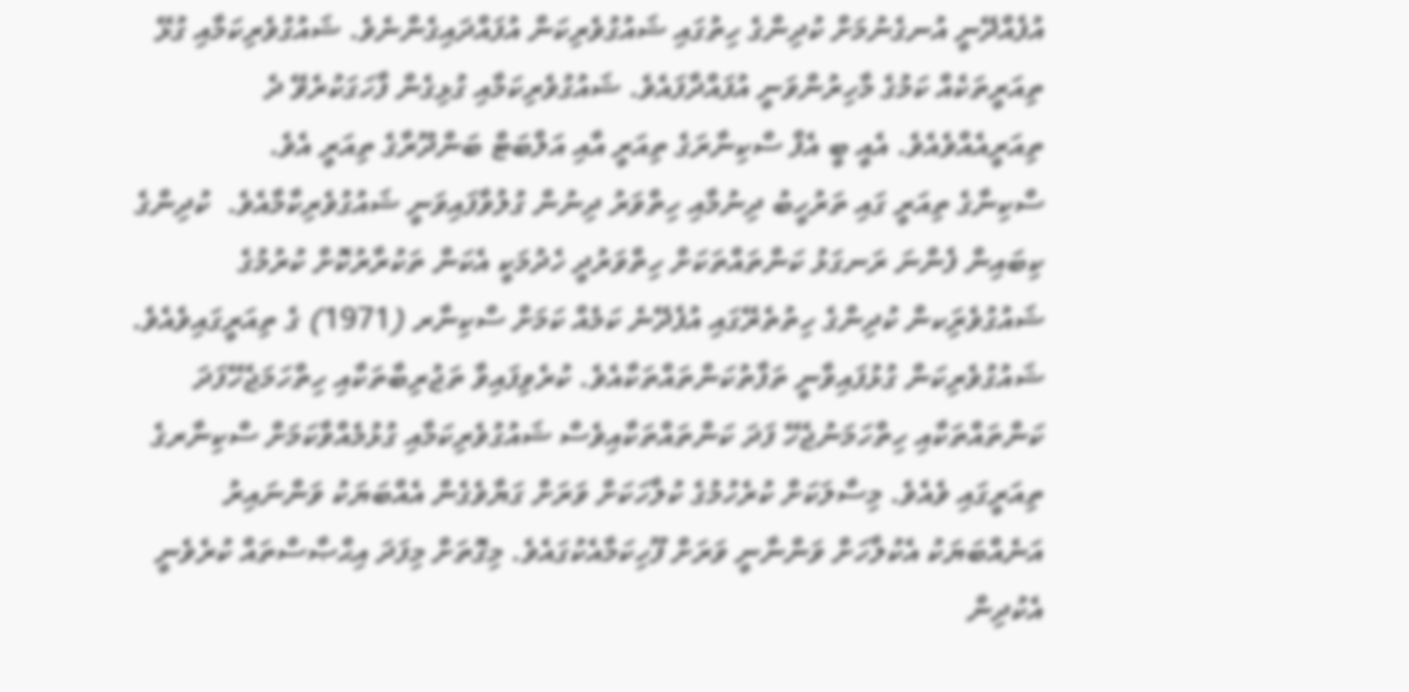އުފެއްދޭނީ އުނގެނުމަށް ކުދިންގެ ހިތުގައި ޝައުގުވެރިކަން އުފައްދައިގެންނެވެ. ޝައުގުވެރިކަމާއި ގުޅޭ ތިއަރީތަކެއް ކަމުގެ މާހިރުންވަނީ އުފައްދާފައެވެ. ޝައުގުވެރިކަމާއި ގުޅިގެން ފާހަގަކުރެވޭ ދެ ތިއަރީއެއްވެއެވެ. އެއީ ބީ އެފް ސްކިނާރަގެ ތިއަރީ އާއި އަލްބަޓް ބަންދޫރާގެ ތިއަރީ އެވެ.
ސްކިނާގެ ތިއަރީ ގައި ތަރުހީބު ދިނުމާއި ހިތްވަރު ދިނުން ގުލުވާފައިވަނީ ޝައުގުވެރިކާމާއެވެ.  ކުދިންގެ ކިބައިން ފެންނަ ރަނގަޅު ކަންތައްތަކަށް ހިތްވަރުދީ ހެދުމަކީ އެކަން ތަކުރާރުކޮށް ކުރުމުގެ ޝައުގުވެރިަކން ކުދިންގެ ހިތުތެރޭގައި އުފެދޭނެ ކަމެއް ކަމަށް ސްކިނާރ (1971) ގެ ތިއަރީގައިވެއެވެ. ޝައުގުވެރިކަން ގުޅުފައިވާނީ ތަފާތުކަންތައްތަކާއެވެ. ކުރެވިފައިވާ ތަޖުރިބާތަކާއި ހިތްހަމަޖެހޭފަދަ ކަންތައްތަކާއި ހިތްހަމަނުޖެހޭ ފަދަ ކަންތައްތަކާއިވެސް ޝައުގުވެރިކަމާއި ގުޅުމެއްވާކަމަށް ސްކިނާރގެ ތިއަރީގައި ވެއެވެ. މިސާލަކަށް ކުރެހުމުގެ ކުލާހަކަށް ވަރަށް ގަޔާވެގެން އެއްބަޔަކު ވަންނައިރު އަނެއްބަޔަކު އެކުލާހަށް ވަންނާނީ ވަރަށް ފޫހިކަމާއެކުގައެވެ. މިގޮތަށް މިފަދަ އިޙްޞާސްތައް ކުރެވެނީ އެކުދިން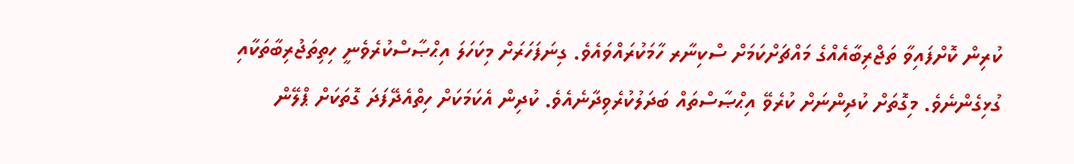ކުރިން ކޮށްފައިވާ ތަޖްރިބާއެއްގެ މައްޗަށްކަމަށް ސްކިނާރ ހާމަކުރައްވައެވެ. ގިނަފަހަރަށް މިކަހަލަ އިޙްޞާސްކުރެވެނީ ހިތިތަޖުރިބާތަކާއި ގުޅިގެންނެވެ. މިގޮތަށް ކުދިންނަށް ކުރެވޭ އިޙްޞާސްތައް ބަދަލުކުރެވިދާނެއެވެ. ކުދިން އެކަމަކަށް ހިތްއެދޭފަދަ ގޮތަކަށް ޕްލޭން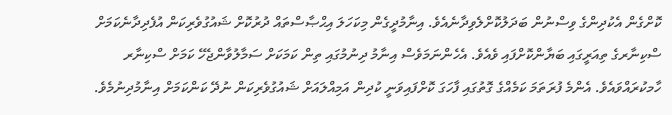ކޮށްގެން އެކުދިންގެ ވިސްނުން ބަދަލުކޮށްލެވިދާނެއެވެ. އިނާމުދީގެން މިކަހަލަ އިޙްޞާސްތައް ދުރުކޮށް ޝައުގުވެރިކަން އުފެދިދާނެކަމަށް ސްކިނާރގެ ތިއަރީގައި ބަޔާންކޮށްފައި ވެއެވެ. އެހެންނަމަވެސް އިނާމު ދިނުމުގައި ތިން ކަމަކަށް ސަމާލުވާންޖެހޭ ކަމަށް ސްކިނާރ ހާމކުރައްވައެވެ. އެންމެ ފުރަތަމަ ކަމެއްގެ ގޮތުގައި ފާހަގަ ކޮށްފައިވަނީ ކުދިން އަމިއްލައަށް ޝައުގުވެރިކަން ނުދޭ ކަންކަމަށް އިނާމުދިނުމެވެ.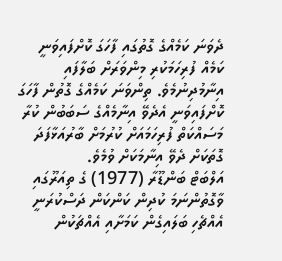ދެވަނަ ކަމެއްގެ ގޮތުގައި ފާހަގަ ކޮށްފައިވަނީ ކަމެއް ފުރިހަމަކުރި މިންވަރަށް ބަލާފައި އިނާމުދިނުމެވެ. ތިންވަނަ ކަމެއްގެ ގޮތުން ފާހަގަ ކޮށްފައިވަނީ އެދެވޭ އިނާމެއްގެ ސަބަބުން ކުރާ މަސައްކަތް ފުރިހަމައަށް ކުރުމަށް ބާރުއަޅާފަދަ ގޮތަކަށް ދެވޭ އިނާމަކަށް ވުމެވެ.
އަލްބަޓް ބަންޑޫރާ (1977) ގެ ތިއަރޫގައި ވާގޮތުންނަމަ ކުދިން ކަންކަން ދަސްކުރަނީ އެއްޗެހި ބަލައިގެން ކަމަށާއި އެއްޗަކުން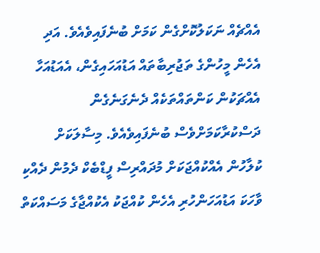އެއްޗެއް ނަކަލުކޮށްގެން ކަމަށް ބުނެފައިވެއެވެ. އަދި އެހެން މީހުންގެ ތަޖުރިބާތައް އަޑުއަހައިގެން، އެއަޑުއަހާ އެއްޗަކުން ކަންތައްތަކެއް ދެނެގަނެގެން ދަސްކުރާކަމަށްވެސް ބުނެފައިވެއެވެ. މިސާލަކަށް ކުލާހުން އެއްކުއްޖަކަށް މުދައްރިސް ފީޑްބެކް ދެމުން ދެއްކި ވާހަކަ އަޑުއަހަންހުރި އެހެން ކުއްޖަކު އެކުއްޖާގެ މަސައްކަތް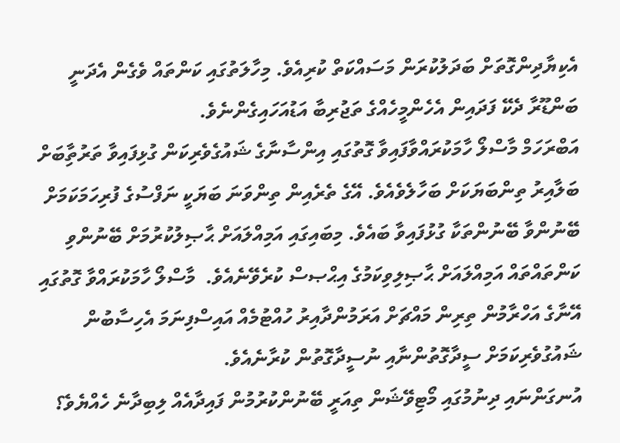އެކިޔާދިންގޮތަށް ބަދަލުކުރަން މަސައްކަތް ކުރިއެވެ. މިހާލަތުގައި ކަންތައް ވެގެން އެދަނީ ބަންޑޫރާ ދެކޭ ފަދައިން އެހެންމީހެއްގެ ތަޖުރިބާ އަޑުއަހައިގެންނެވެ.
އަބްރަހަމް މާސްލޯ ހާމަކުރައްވާފައިވާ ގޮތުގައި އިންސާނާގެ ޝައުގެވެރިކަން ގުޅިފައިވާ ތަރުތާިބަށް ބަލާއިރު ތިންބަޔަކަށް ބަހާލެވެއެވެ. އޭގެ ތެރެއިން ތިންވަނަ ބަޔަކީ ނަފްސުގެ ފުރިހަމަކަމަށް ބޭނުންވާ ބޭނުންތަކާ ގުޅުފައިވާ ބައެވެ. މިބައިގައި އަމިއްލައަށް ޙާޞިލުކުރުމަށް ބޭނުންވި ކަންތައްތައް އަމިއްލައަށް ޙާޞިލިވިކަމުގެ އިޙްޞސް ކުރެވޭނެއެވެ.  މާސްލޯ ހާމަކުރައްވާ ގޮތުގައި އޭނާގެ އަހްރާމުން ތިރިން މައްޗަށް އަރަމުންދާއިރު ހުއްޓުމެއް އައިސްފިނަމަ އެހިސާބުން ޝައުގުވެރިކަމަށް ސީދާގޮތުންނާއި ނުސީދާގޮތުން ކުރާނެއެވެ.
އުނގަންނައި ދިނުމުގައި މޯޓިވޭޝަން ތިއަރީ ބޭނުންކުރުމުން ފައިދާއެއް ލިބިދާނެ ހެއްޔެވެ؟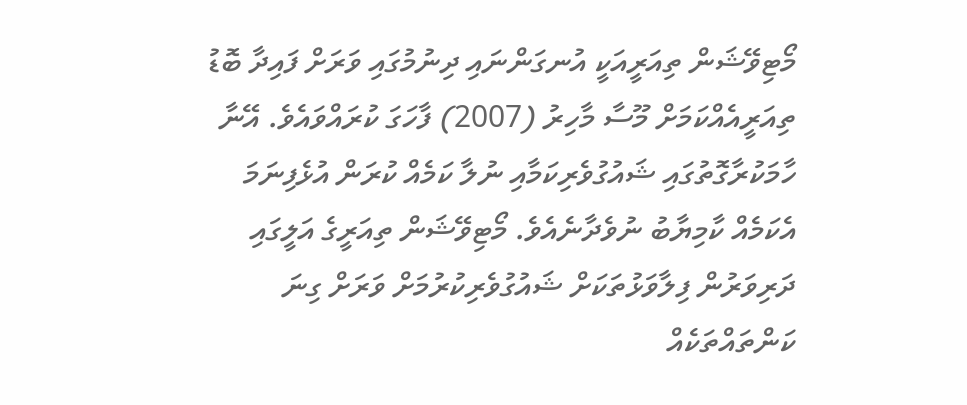މޯޓިވޭޝަން ތިއަރީއަކީ އުނގަންނައި ދިނުމުގައި ވަރަށް ފައިދާ ބޮޑު ތިއަރީއެއްކަމަށް މޫސާ މާހިރު (2007) ފާހަގަ ކުރައްވައެވެ. އޭނާ ހާމަކުރާގޮތުގައި ޝައުގުވެރިކަމާއި ނުލާ ކަމެއް ކުރަން އުޅެފިނަމަ އެކަމެއް ކާމިޔާބު ނުވެދާނެއެވެ. މޯޓިވޭޝަން ތިއަރީގެ އަލީގައި ދަރިވަރުން ފިލާވަޅުތަކަށް ޝައުގުވެރިކުރުމަށް ވަރަށް ގިނަ ކަންތައްތަކެއް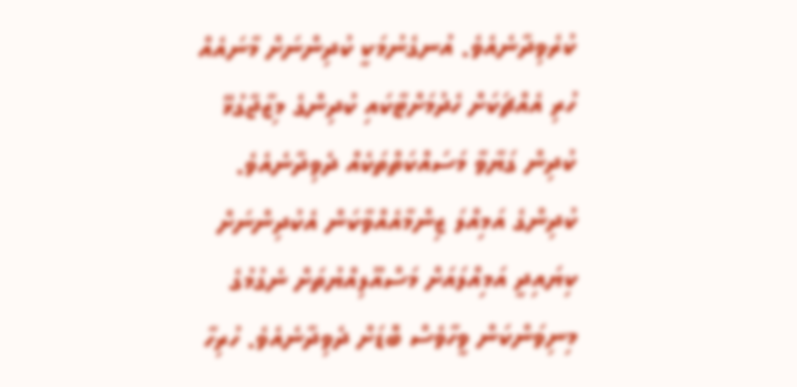ކުރެވިދާނެއެވެ. އުނގެނުމަކީ ކުދިންނަށް މާނައެއް ހުރި އެއްޗަކަށް ހެދުމަށްޓާކައި ކުދިންގެ މިޒާޖާގުޅޭ ކުދިން ގަޔާވާ މަސައްކަތްތަކެއް ދެވިދާނެއެވެ.  ކުދިންގެ އަމިއްލަ ޒިންމާއެއްވާކަން އެކުދިންނަށް ކިޔައިދީ އަމިއްލައަށް މަސްއޫލިއްޔުތަށް ނެގުމުގެ މިނިވަންކަން ވީހާވެސް ބޮޑަށް ދެވިދާނެއެވެ. ހުރިހާ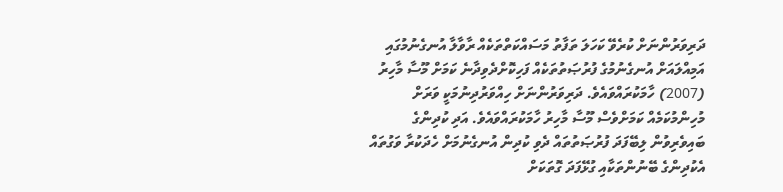ދަރިވަރުންނަށް ކުރެވޭ ކަހަލަ ތަފާތު މަސައްކަތްތަކެއް ރާވާލާ އުނގެނުމުގައި އަމިއްލައަށް އުނގެނުމުގެ ފުރުޞަތުތަކެއް ފަހިކޮށްދެވިދާނެ ކަމަށް މޫސާ މާހިރު (2007) ހާމަކުރައްވައެވެ. ދަރިވަރުންނަށް ހިއްވަރުދިނުމަކީ ވަރަށް މުހިންމުކަމެއް ކަމަށްވެސް މޫސާ މާހިރު ހާމަކުރައްވައެވެ. އަދި ކުދިންގެ ބައިވެރިވުން ލިބޭފަދަ ފުރުޞަތުތައް ދެވި ކުދިން އުނގެނުމަށް ހެދަކުރާ ވަގުތައް އެކުދިންގެ ބޭނުންތަކާއި ގުޅޭފަދަ ގޮތަކަށް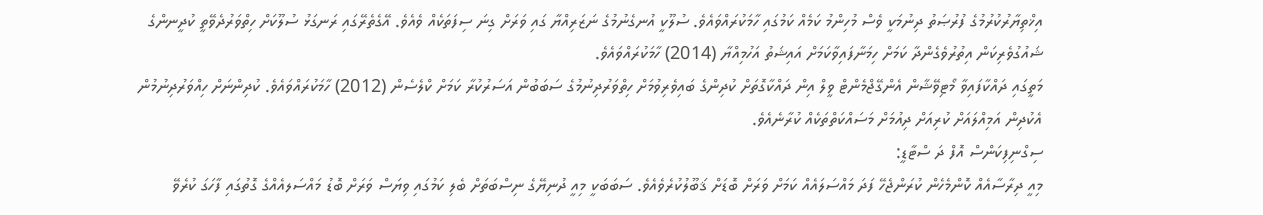އިޚްތިޔާރުކުރުމުގެ ފުރުޞަތު ދިނުމަކީ ވެސް މުހިންމު ކަމެއް ކަމުގައި ހާމަކުރައްވައެވެ. ސުލޫކީ އުނގެނުމުގެ ނަޒަރިއްޔާ ގައި ވަރަށް ގިނަ ސިފަތަކެއް ވެއެވެ. އޭގެތެރޭގައި ރަނގަޅު ސުލޫކަށް ހިތްވަރުދެވޭތީ ކުދީނންގެ ޝައުގުވެރިކަން އިތުރުވެގެންދާ ކަމަށް ހިމަނާފައިވާކަމަށް އައިޝަތު އަހުމިއްޔާ (2014) ހާމަކުރައްވައެވެ.
މަތީގައި ދައްކާފައިވާ މޯޓިވޭޝާން އެންގޭޖްމެންޓް ވީލް އިން ދައްކާގޮތަށް ކުދިންގެ ބައިވެރިވުމަށް ހިތްވަރުދިނުމުގެ ސަބަބުން އަސަރުކުރާ ކަމަށް ކްލެސެން (2012) ހާމަކުރައްވައެވެ. ކުދިންނަށް ހިއްވަރުދިނުމުން އެކުދިން އަމިއްލައަށް ކުރިއަށް ދިއުމަށް މަސައްކަތްތަކެއް ކުރާނެއެވެ.
ސިގްނިފިކަންސް އޮފް ދަ ސްޓާޑީ:
މިއީ ދިރާސާއެއް ކޮންމެހެން ކުރަންޖެހޭ ފަދަ މައްސަލައެއް ކަމަށް ވަރަށް ބޮޑަށް ޤަބޫލުކުރެވެއެވެ. ސަބަބަކީ މިއީ ދުނިޔޭގެ ނިސްބަތަށް ބެލި ކަމުގައި ވިޔަސް ވަރަށް ބޮޑު މައްސަލއެއްގެ ގޮތުގައި ފާހަގަ ކުރެވޭ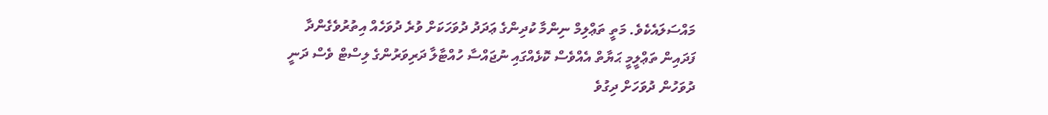މައްސަލައެކެވެ. މަތީ ތަޢްލިމް ނިންމާ ކުދިންގެ ޢަދަދު ދުވަހަކަށް ވުރެ ދުވަހެއް އިތުރުވެގެންދާ ފަދައިން ތަޢްލީމީ ޙަޔާތް އެއްވެސް ކޮޅެއްގައި ނުޖައްސާ ހުއްޓާލާ ދަރިވަރުންގެ ލިސްޓް ވެސް ދަނީ ދުވަހުން ދުވަހަށް ދިގުވެ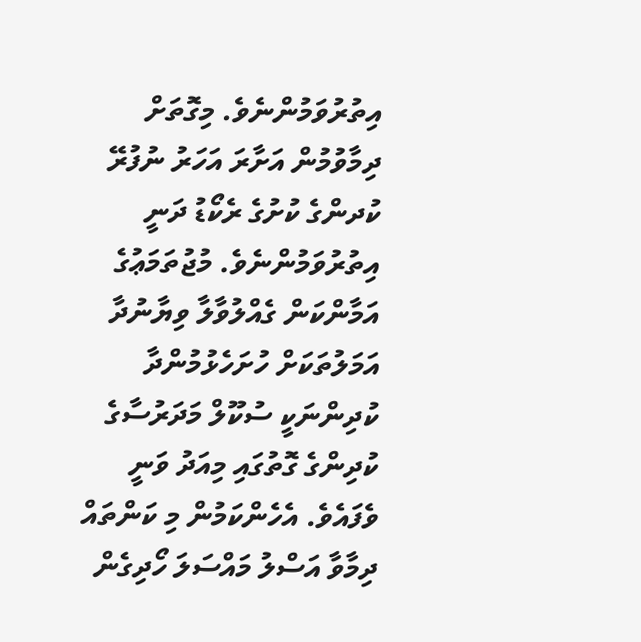އިތުރުވަމުންނެވެ. މިގޮތަށް ދިމާވުމުން އަށާރަ އަހަރު ނުފުރޭ ކުދންގެ ކުށުގެ ރެކޯޑު ދަނީ އިތުރުވަމުންނެވެ. މުޖުތަމަޢުގެ އަމާންކަން ގެއްލުވާލާ ވިޔާނުދާ އަމަލުތަކަށް ހުށަހެޅުމުންދާ ކުދިންނަކީ ސުކޫލް މަދަރުސާގެ ކުދިންގެ ގޮތުގައި މިއަދު ވަނީ ވެފައެވެ. އެހެންކަމުން މި ކަންތައް ދިމާވާ އަސްލު މައްސަލަ ހޯދިގެން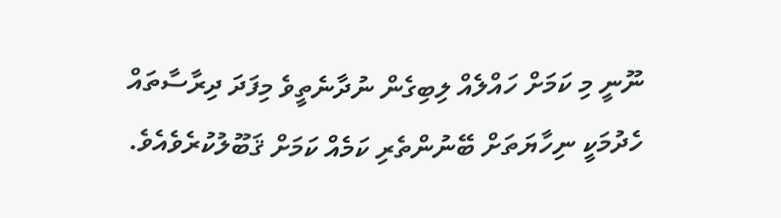ނޫނީ މި ކަމަށް ހައްލެއް ލިބިގެން ނުދާނެތީވެ މިފަދަ ދިރާސާތައް ހެދުމަކީ ނިހާޔަތަށް ބޭނުންތެރި ކަމެއް ކަމަށް ޤަބޫލުކުރެވެއެވެ.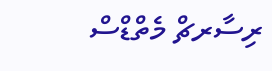ރިސާރޗް މެތްޑްސް